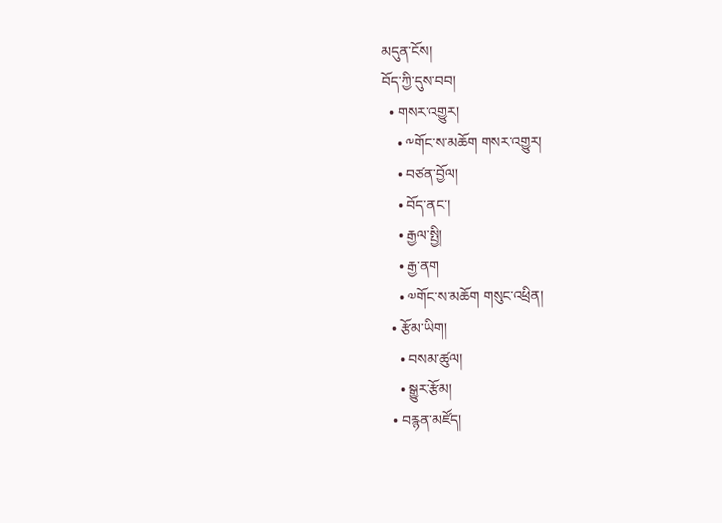མདུན་ངོས།
བོད་ཀྱི་དུས་བབ།
  • གསར་འགྱུར།
    • ༸གོང་ས་མཆོག གསར་འགྱུར།
    • བཙན་བྱོལ།
    • བོད་ནང་།
    • རྒྱལ་སྤྱི།
    • རྒྱ་ནག
    • ༧གོང་ས་མཆོག གསུང་འཕྲིན།
  • རྩོམ་ཡིག།
    • བསམ་ཚུལ།
    • སྒྱུར་རྩོམ།
  • བརྙན་མཛོད།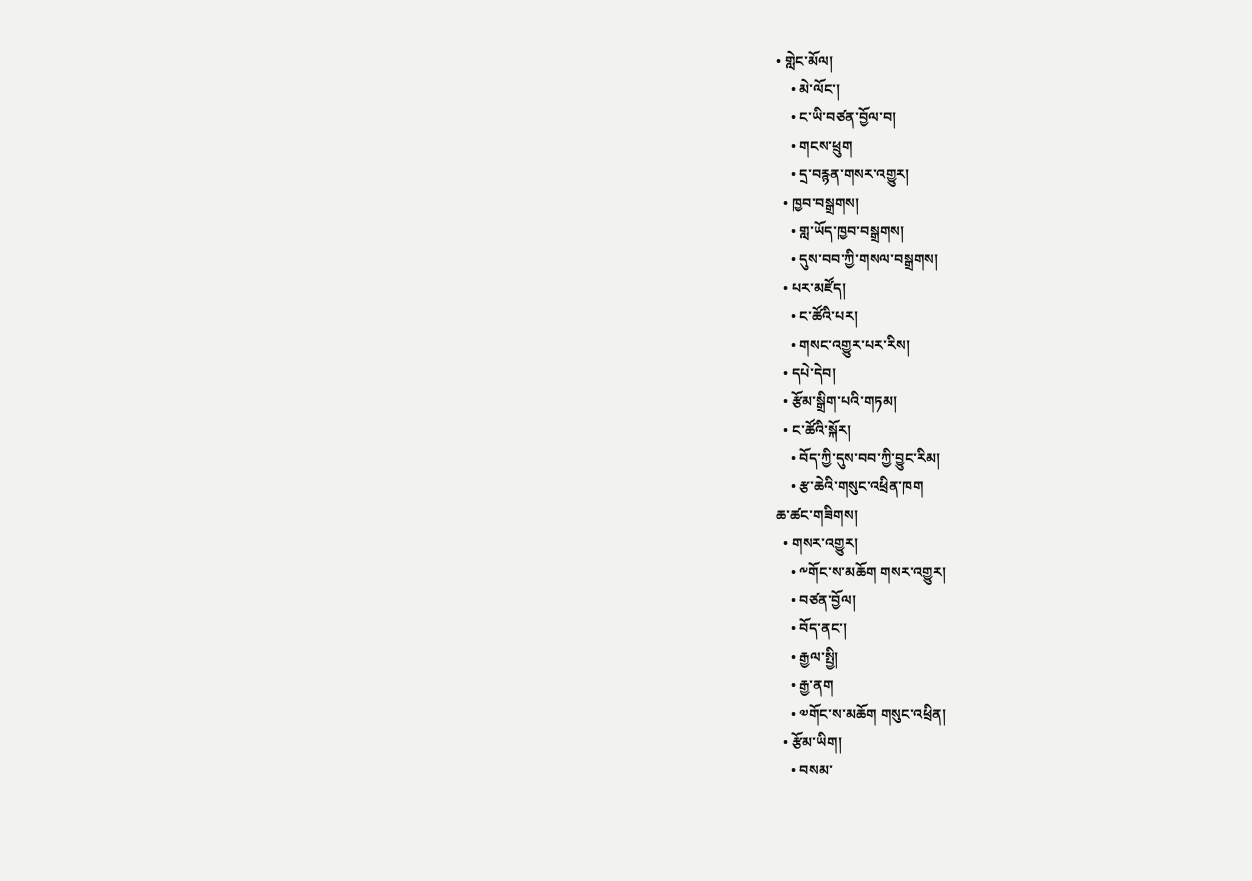• གླེང་མོལ།
    • མེ་ལོང་།
    • ང་ཡི་བཙན་བྱོལ་བ།
    • གངས་ཕྲུག
    • དྲ་བརྙན་གསར་འགྱུར།
  • ཁྱབ་བསྒྲགས།
    • གླ་ཡོད་ཁྱབ་བསྒྲགས།
    • དུས་བབ་ཀྱི་གསལ་བསྒྲགས།
  • པར་མཛོད།
    • ང་ཚོའི་པར།
    • གསང་འགྱུར་པར་རིས།
  • དཔེ་དེབ།
  • རྩོམ་སྒྲིག་པའི་གཏམ།
  • ང་ཚོའི་སྐོར།
    • བོད་ཀྱི་དུས་བབ་ཀྱི་བྱུང་རིམ།
    • རྩ་ཆེའི་གསུང་འཕྲིན་ཁག
ཆ་ཚང་གཟིགས།
  • གསར་འགྱུར།
    • ༸གོང་ས་མཆོག གསར་འགྱུར།
    • བཙན་བྱོལ།
    • བོད་ནང་།
    • རྒྱལ་སྤྱི།
    • རྒྱ་ནག
    • ༧གོང་ས་མཆོག གསུང་འཕྲིན།
  • རྩོམ་ཡིག།
    • བསམ་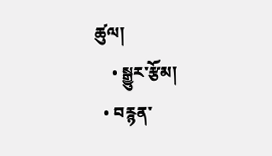ཚུལ།
    • སྒྱུར་རྩོམ།
  • བརྙན་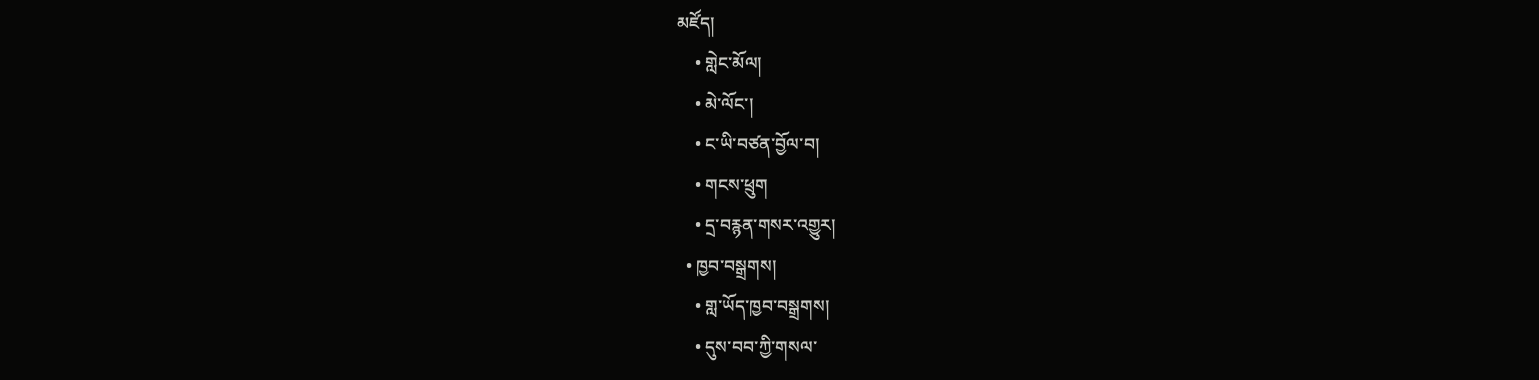མཛོད།
    • གླེང་མོལ།
    • མེ་ལོང་།
    • ང་ཡི་བཙན་བྱོལ་བ།
    • གངས་ཕྲུག
    • དྲ་བརྙན་གསར་འགྱུར།
  • ཁྱབ་བསྒྲགས།
    • གླ་ཡོད་ཁྱབ་བསྒྲགས།
    • དུས་བབ་ཀྱི་གསལ་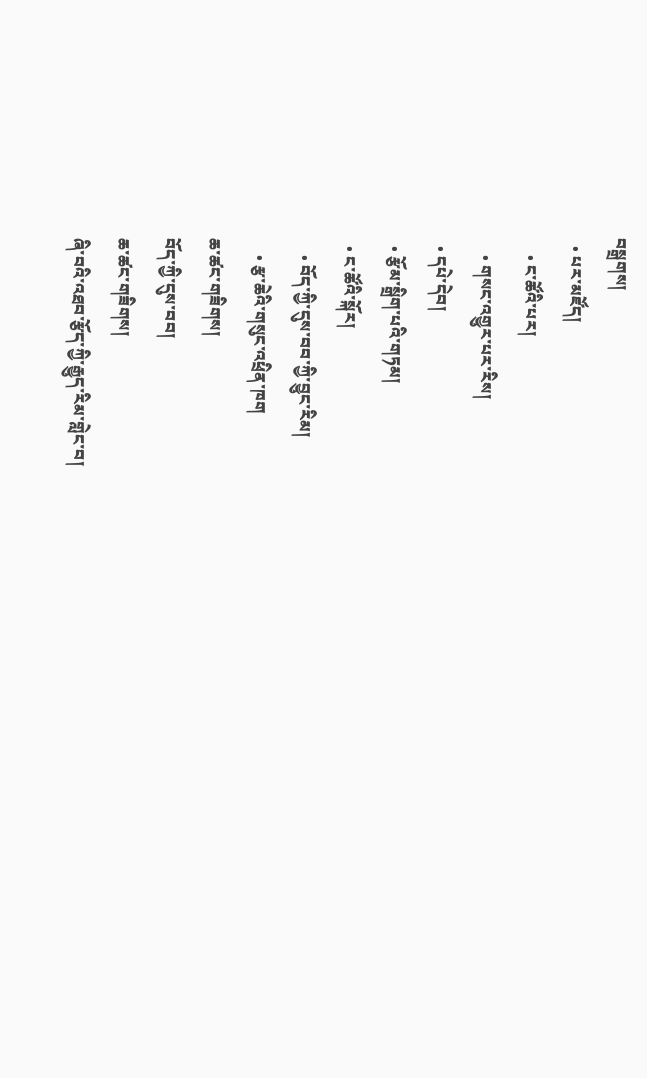བསྒྲགས།
  • པར་མཛོད།
    • ང་ཚོའི་པར།
    • གསང་འགྱུར་པར་རིས།
  • དཔེ་དེབ།
  • རྩོམ་སྒྲིག་པའི་གཏམ།
  • ང་ཚོའི་སྐོར།
    • བོད་ཀྱི་དུས་བབ་ཀྱི་བྱུང་རིམ།
    • རྩ་ཆེའི་གསུང་འཕྲིན་ཁག
ཆ་ཚང་གཟིགས།
བོད་ཀྱི་དུས་བབ།
ཆ་ཚང་གཟིགས།
ཞི་བའི་འཐབ་རྩོད་ཀྱི་རྒྱུད་རིམ་གླེང་བ།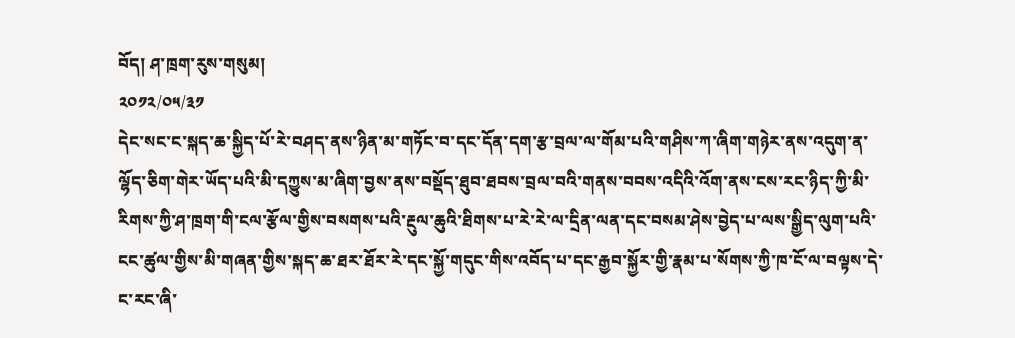བོད། ཤ་ཁྲག་རུས་གསུམ།
༢༠༡༢/༠༥/༣༡
དེང་སང་ང་སྐད་ཆ་སྐྱིད་པོ་རེ་བཤད་ནས་ཉིན་མ་གཏོང་བ་དང་དོན་དག་རྩ་བྲལ་ལ་གོམ་པའི་གཤིས་ཀ་ཞིག་གཉེར་ནས་འདུག་ན་ལྷོད་ཅིག་གེར་ཡོད་པའི་མི་དཀྱུས་མ་ཞིག་བྱས་ནས་བསྡོད་ཐུབ་ཐབས་བྲལ་བའི་གནས་བབས་འདིའི་འོག་ནས་ངས་རང་ཉིད་ཀྱི་མི་རིགས་ཀྱི་ཤ་ཁྲག་གི་ངལ་རྩོལ་གྱིས་བསགས་པའི་རྔུལ་ཆུའི་ཐིགས་པ་རེ་རེ་ལ་དྲིན་ལན་དང་བསམ་ཤེས་བྱེད་པ་ལས་སྒྱིད་ལུག་པའི་ངང་ཚུལ་གྱིས་མི་གཞན་གྱིས་སྐད་ཆ་ཐར་ཐོར་རེ་དང་སྐྱོ་གདུང་གིས་འབོད་པ་དང་རྒྱབ་སྐྱོར་གྱི་རྣམ་པ་སོགས་ཀྱི་ཁ་ངོ་ལ་བལྟས་དེ་ང་རང་ཞི་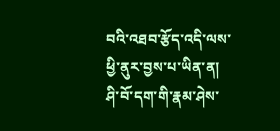བའི་འཐབ་རྩོད་འདི་ལས་ཕྱི་ནུར་བྱས་པ་ཡིན་ན། ཤི་བོ་དག་གི་རྣམ་ཤེས་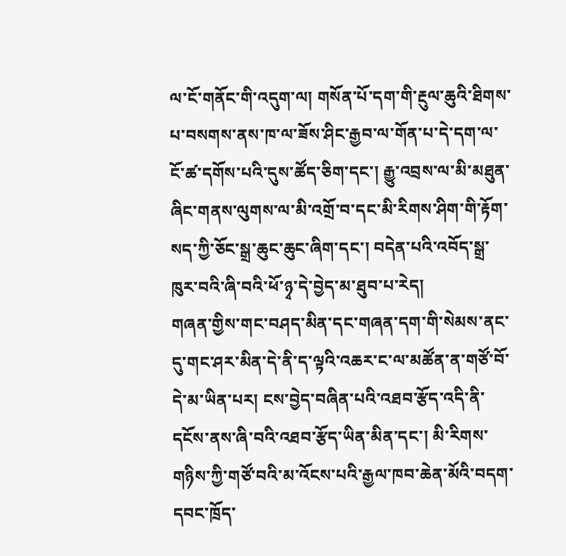ལ་ངོ་གནོང་གི་འདུག་ལ། གསོན་པོ་དག་གི་རྔུལ་ཆུའི་ཐིགས་པ་བསགས་ནས་ཁ་ལ་ཟོས་ཤིང་རྒྱབ་ལ་གོན་པ་དེ་དག་ལ་ངོ་ཚ་དགོས་པའི་དུས་ཚོད་ཅིག་དང་། རྒྱུ་འབྲས་ལ་མི་མཐུན་ཞིང་གནས་ལུགས་ལ་མི་འགྲོ་བ་དང་མི་རིགས་ཤིག་གི་རྟོག་སད་ཀྱི་ཅོང་སྒྲ་ཆུང་ཆུང་ཞིག་དང་། བདེན་པའི་འབོད་སྒྲ་ཁུར་བའི་ཞི་བའི་ཕོ་ཉྭ་དེ་བྱེད་མ་ཐུབ་པ་རེད།
གཞན་གྱིས་གང་བཤད་མིན་དང་གཞན་དག་གི་སེམས་ནང་དུ་གང་ཤར་མིན་དེ་ནི་ད་ལྟའི་འཆར་ང་ལ་མཚོན་ན་གཙོ་བོ་དེ་མ་ཡིན་པར། ངས་བྱེད་བཞིན་པའི་འཐབ་རྩོད་འདི་ནི་དངོས་ནས་ཞི་བའི་འཐབ་རྩོད་ཡིན་མིན་དང་། མི་རིགས་གཉིས་ཀྱི་གཙོ་བའི་མ་འོངས་པའི་རྒྱལ་ཁབ་ཆེན་མོའི་བདག་དབང་ཁྲོད་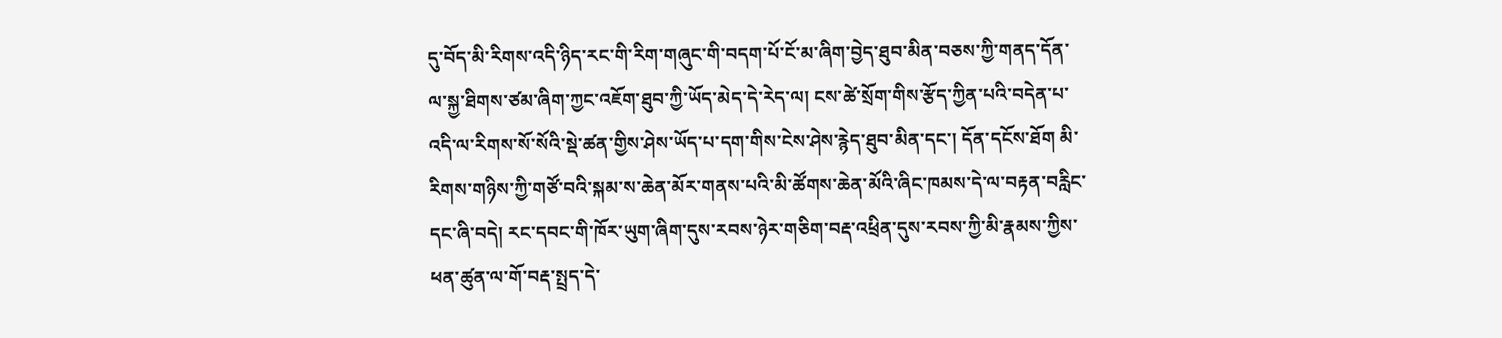དུ་བོད་མི་རིགས་འདི་ཉིད་རང་གི་རིག་གཞུང་གི་བདག་པོ་ངོ་མ་ཞིག་བྱེད་ཐུབ་མིན་བཅས་ཀྱི་གནད་དོན་ལ་སྐྱ་ཐིགས་ཙམ་ཞིག་ཀྱང་འཇོག་ཐུབ་ཀྱི་ཡོད་མེད་དེ་རེད་ལ། ངས་ཚེ་སྲོག་གིས་རྩོད་ཀྱིན་པའི་བདེན་པ་འདི་ལ་རིགས་སོ་སོའི་སྡེ་ཚན་གྱིས་ཤེས་ཡོད་པ་དག་གིས་ངེས་ཤེས་རྙེད་ཐུབ་མིན་དང་། དོན་དངོས་ཐོག མི་རིགས་གཉིས་ཀྱི་གཙོ་བའི་སྐམ་ས་ཆེན་མོར་གནས་པའི་མི་ཚོགས་ཆེན་མོའི་ཞིང་ཁམས་དེ་ལ་བརྟན་བརླིང་དང་ཞི་བདེ། རང་དབང་གི་ཁོར་ཡུག་ཞིག་དུས་རབས་ཉེར་གཅིག་བརྡ་འཕྲིན་དུས་རབས་ཀྱི་མི་རྣམས་ཀྱིས་ཕན་ཚུན་ལ་གོ་བརྡ་སྤྲད་དེ་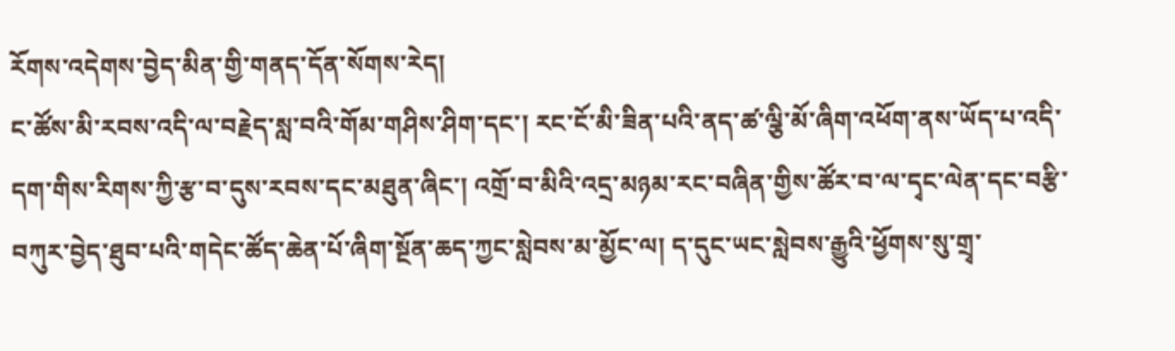རོགས་འདེགས་བྱེད་མིན་གྱི་གནད་དོན་སོགས་རེད།
ང་ཚོས་མི་རབས་འདི་ལ་བརྗེད་སླ་བའི་གོམ་གཤིས་ཤིག་དང་། རང་ངོ་མི་ཟིན་པའི་ནད་ཚ་ལྕི་མོ་ཞིག་འཕོག་ནས་ཡོད་པ་འདི་དག་གིས་རིགས་ཀྱི་རྩ་བ་དུས་རབས་དང་མཐུན་ཞིང་། འགྲོ་བ་མིའི་འདྲ་མཉམ་རང་བཞིན་གྱིས་ཚོར་བ་ལ་དྭང་ལེན་དང་བརྩི་བཀུར་བྱེད་ཐུབ་པའི་གདེང་ཚོད་ཆེན་པོ་ཞིག་སྔོན་ཆད་ཀྱང་སླེབས་མ་མྱོང་ལ། ད་དུང་ཡང་སླེབས་རྒྱུའི་ཕྱོགས་སུ་གྲྭ་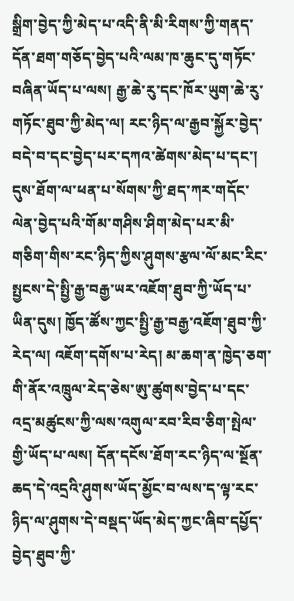སྒྲིག་བྱེད་ཀྱི་མེད་པ་འདི་ནི་མི་རིགས་ཀྱི་གནད་དོན་ཐག་གཅོད་བྱེད་པའི་ལམ་ཁ་ཆུང་དུ་གཏོང་བཞིན་ཡོད་པ་ལས། རྒྱ་ཆེ་རུ་དང་ཁོར་ཡུག་ཆེ་རུ་གཏོང་ཐུབ་ཀྱི་མེད་ལ། རང་ཉིད་ལ་རྒྱབ་སྐྱོར་བྱེད་བདེ་བ་དང་བྱེད་པར་དཀའ་ཚེགས་མེད་པ་དང་། དུས་ཐོག་ལ་ཕན་པ་སོགས་ཀྱི་ཐད་ཀར་གདོང་ལེན་བྱེད་པའི་གོམ་གཤིས་ཤིག་མེད་པར་མི་གཅིག་གིས་རང་ཉིད་ཀྱིས་ཤུགས་རྩལ་ལོ་མང་རིང་སྤྱངས་དེ་སྤྱི་རྒྱ་བརྒྱ་ཡར་འཇོག་ཐུབ་ཀྱི་ཡོད་པ་ཡིན་དུས། ཁྱོད་ཚོས་ཀྱང་སྤྱི་རྒྱ་བརྒྱ་འཇོག་ཐུབ་ཀྱི་རེད་ལ། འཇོག་དགོས་པ་རེད། མ་ཆག་ན་ཁྱེད་ཅག་གི་ནོར་འཁྲུལ་རེད་ཅེས་ཨུ་ཚུགས་བྱེད་པ་དང་འདྲ་མཚུངས་ཀྱི་ལས་འགུལ་རབ་རིབ་ཅིག་སྤེལ་གྱི་ཡོད་པ་ལས། དོན་དངོས་ཐོག་རང་ཉིད་ལ་སྔོན་ཆད་དེ་འདྲའི་ཤུགས་ཡོད་མྱོང་བ་ལས་ད་ལྟ་རང་ཉིད་ལ་ཤུགས་དེ་བསྡད་ཡོད་མེད་ཀྱང་ཞིབ་དཔྱོད་བྱེད་ཐུབ་ཀྱི་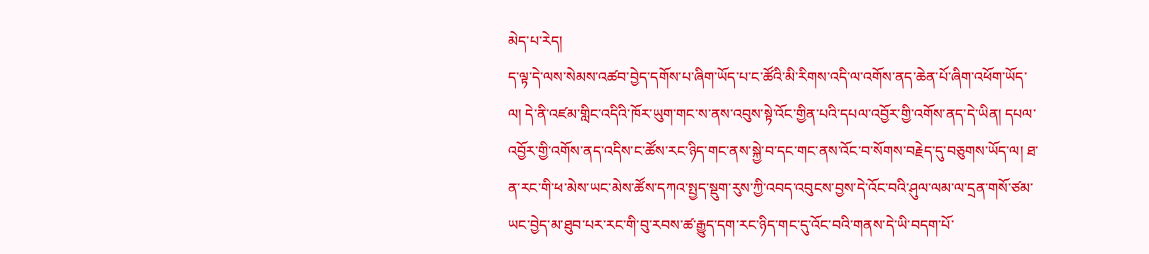མེད་པ་རེད།
ད་ལྟ་དེ་ལས་སེམས་འཚབ་བྱེད་དགོས་པ་ཞིག་ཡོད་པ་ང་ཚོའི་མི་རིགས་འདི་ལ་འགོས་ནད་ཆེན་པོ་ཞིག་འཕོག་ཡོད་ལ། དེ་ནི་འཛམ་གླིང་འདིའི་ཁོར་ཡུག་གང་ས་ནས་འབུས་སྟེ་འོང་གྱིན་པའི་དཔལ་འབྱོར་གྱི་འགོས་ནད་དེ་ཡིན། དཔལ་འབྱོར་གྱི་འགོས་ནད་འདིས་ང་ཚོས་རང་ཉིད་གང་ནས་སྐྱེ་བ་དང་གང་ནས་འོང་བ་སོགས་བརྗེད་དུ་བཅུགས་ཡོད་ལ། ཐ་ན་རང་གི་ཕ་མེས་ཡང་མེས་ཚོས་དཀའ་སྤྱད་སྡུག་རུས་ཀྱི་འབད་འབུངས་བྱས་དེ་འོང་བའི་ཤུལ་ལམ་ལ་དྲན་གསོ་ཙམ་ཡང་བྱེད་མ་ཐུབ་པར་རང་གི་བུ་རབས་ཚ་རྒྱུད་དག་རང་ཉིད་གང་དུ་འོང་བའི་གནས་དེ་ཡི་བདག་པོ་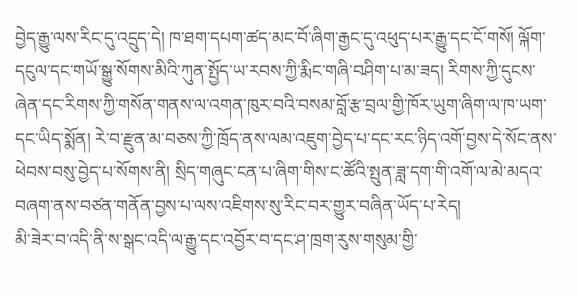བྱེད་རྒྱུ་ལས་རིང་དུ་འདྲུད་དེ། ཁ་ཐག་དཔག་ཚད་མང་བོ་ཞིག་རྒྱང་དུ་འཕུད་པར་རྒྱུ་དང་ངོ་གསོ། ལྐོག་དངུལ་དང་གཡོ་སྒྱུ་སོགས་མིའི་ཀུན་སྤྱོད་ཡ་རབས་ཀྱི་རྨིང་གཞི་བཤིག་པ་མ་ཟད། རིགས་ཀྱི་དུངས་ཞེན་དང་རིགས་ཀྱི་གསོན་གནས་ལ་འགན་ཁུར་བའི་བསམ་བློ་རྩ་བྲལ་གྱི་ཁོར་ཡུག་ཞིག་ལ་ཁ་ཡག་དང་ཡིད་སྨོན། རེ་བ་རྫུན་མ་བཅས་ཀྱི་ཁྲོད་ནས་ལམ་འཇུག་བྱེད་པ་དང་རང་ཉིད་འགོ་བྱས་དེ་སོང་ནས་ཕེབས་བསུ་བྱེད་པ་སོགས་ནི། སྲིད་གཞུང་ངན་པ་ཞིག་གིས་ང་ཚོའི་སྤུན་ཟླ་དག་གི་འགོ་ལ་མེ་མདའ་བཞག་ནས་བཙན་གནོན་བྱས་པ་ལས་འཇིགས་སུ་རིང་བར་གྱུར་བཞིན་ཡོད་པ་རེད།
མི་ཟེར་བ་འདི་ནི་ས་སྒང་འདི་ལ་རྒྱུ་དང་འབྱོར་བ་དང་ཤ་ཁྲག་རུས་གསུམ་གྱི་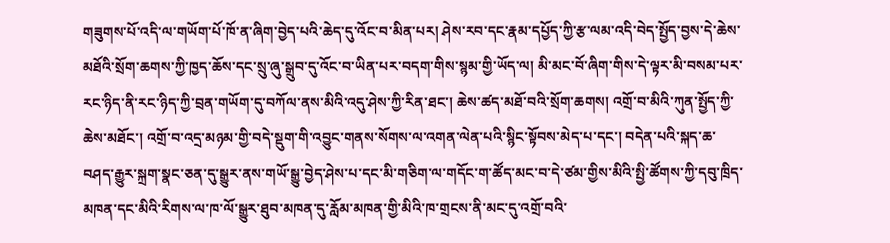གཟུགས་པོ་འདི་ལ་གཡོག་པོ་ཁོ་ན་ཞིག་བྱེད་པའི་ཆེད་དུ་འོང་བ་མིན་པར། ཤེས་རབ་དང་རྣམ་དཔྱོད་ཀྱི་རྩ་ལམ་འདི་བེད་སྤྱོད་བྱས་དེ་ཆེས་མཐོའི་སྲོག་ཆགས་ཀྱི་ཁྱད་ཆོས་དང་སྲུ་ཞུ་སྒྲུབ་དུ་འོང་བ་ཡིན་པར་བདག་གིས་སྙམ་གྱི་ཡོད་ལ། མི་མང་བོ་ཞིག་གིས་དེ་ལྟར་མི་བསམ་པར་རང་ཉིད་ནི་རང་ཉིད་ཀྱི་བྲན་གཡོག་དུ་བཀོལ་ནས་མིའི་འདུ་ཤེས་ཀྱི་རིན་ཐང་། ཆེས་ཚད་མཐོ་བའི་སྲོག་ཆགས། འགྲོ་བ་མིའི་ཀུན་སྤྱོད་ཀྱི་ཆེས་མཐོང་། འགྲོ་བ་འདྲ་མཉམ་གྱི་བདེ་སྡུག་གི་འབྱུང་གནས་སོགས་ལ་འགན་ལེན་པའི་སྙིང་སྟོབས་མེད་པ་དང་། བདེན་པའི་སྐད་ཆ་བཤད་རྒྱུར་སྐྲག་སྣང་ཅན་དུ་སྒྱུར་ནས་གཡོ་སྒྱུ་བྱེད་ཤེས་པ་དང་མི་གཅིག་ལ་གདོང་ག་ཚོད་མང་བ་དེ་ཙམ་གྱིས་མིའི་སྤྱི་ཚོགས་ཀྱི་དབུ་ཁྲིད་མཁན་དང་མིའི་རིགས་ལ་ཁ་ལོ་སྒྱུར་ཐུབ་མཁན་དུ་རློམ་མཁན་གྱི་མིའི་ཁ་གྲངས་ནི་མང་དུ་འགྲོ་བའི་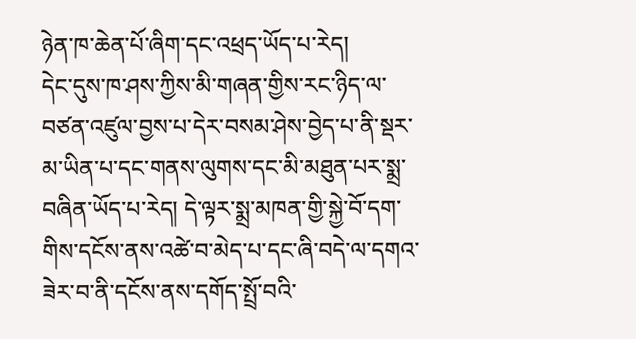ཉེན་ཁ་ཆེན་པོ་ཞིག་དང་འཕྲད་ཡོད་པ་རེད།
དེང་དུས་ཁ་ཤས་ཀྱིས་མི་གཞན་གྱིས་རང་ཉིད་ལ་བཙན་འཛུལ་བྱས་པ་དེར་བསམ་ཤེས་བྱེད་པ་ནི་སྡར་མ་ཡིན་པ་དང་གནས་ལུགས་དང་མི་མཐུན་པར་སྨྲ་བཞིན་ཡོད་པ་རེད། དེ་ལྟར་སྨྲ་མཁན་གྱི་སྐྱེ་བོ་དག་གིས་དངོས་ནས་འཚེ་བ་མེད་པ་དང་ཞི་བདེ་ལ་དགའ་ཟེར་བ་ནི་དངོས་ནས་དགོད་སྤྲོ་བའི་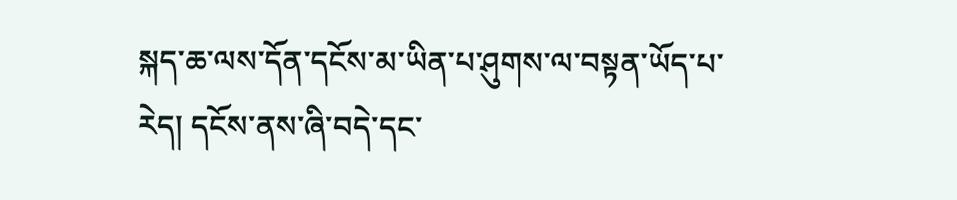སྐད་ཆ་ལས་དོན་དངོས་མ་ཡིན་པ་ཤུགས་ལ་བསྟན་ཡོད་པ་རེད། དངོས་ནས་ཞི་བདེ་དང་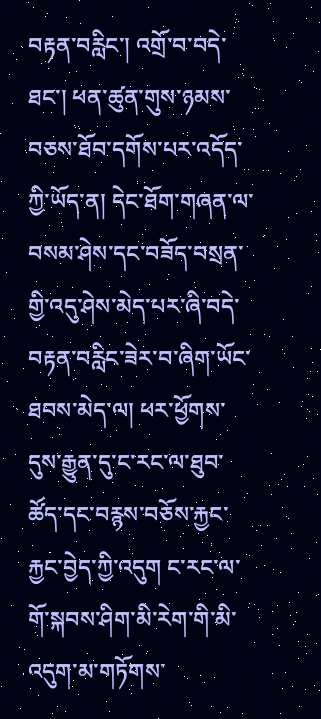བརྟན་བརླིང་། འགྲོ་བ་བདེ་ཐང་། ཕན་ཚུན་གུས་ཉམས་བཅས་ཐོབ་དགོས་པར་འདོད་ཀྱི་ཡོད་ན། དེང་ཐོག་གཞན་ལ་བསམ་ཤེས་དང་བཟོད་བསྲན་གྱི་འདུ་ཤེས་མེད་པར་ཞི་བདེ་བརྟན་བརླིང་ཟེར་བ་ཞིག་ཡོང་ཐབས་མེད་ལ། ཕར་ཕྱོགས་དུས་རྒྱུན་དུ་ང་རང་ལ་ཐུབ་ཚོད་དང་བརྙས་བཅོས་རྐྱང་རྐྱང་བྱེད་ཀྱི་འདུག ང་རང་ལ་གོ་སྐབས་ཤིག་མི་རེག་གི་མི་འདུག་མ་གཏོགས་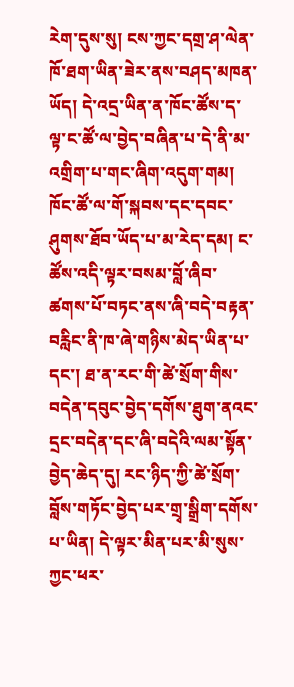རེག་དུས་སུ། ངས་ཀྱང་དགྲ་ཤ་ལེན་ཁོ་ཐག་ཡིན་ཟེར་ནས་བཤད་མཁན་ཡོད། དེ་འདྲ་ཡིན་ན་ཁོང་ཚོས་ད་ལྟ་ང་ཚོ་ལ་བྱེད་བཞིན་པ་དེ་ནི་མ་འགྲིག་པ་གང་ཞིག་འདུག་གམ། ཁོང་ཚོ་ལ་གོ་སྐབས་དང་དབང་ཤུགས་ཐོབ་ཡོད་པ་མ་རེད་དམ། ང་ཚོས་འདི་ལྟར་བསམ་བློ་ཞིབ་ཚགས་པོ་བཏང་ནས་ཞི་བདེ་བརྟན་བརླིང་ནི་ཁ་ཞེ་གཉིས་མེད་ཡིན་པ་དང་། ཐ་ན་རང་གི་ཚེ་སྲོག་གིས་བདེན་དབུང་བྱེད་དགོས་ཐུག་ནའང་དྲང་བདེན་དང་ཞི་བདེའི་ལམ་སྟོན་བྱེད་ཆེད་དུ། རང་ཉིད་ཀྱི་ཚེ་སྲོག་བློས་གཏོང་བྱེད་པར་གྲྭ་སྒྲིག་དགོས་པ་ཡིན། དེ་ལྟར་མིན་པར་མི་སུས་ཀྱང་ཕར་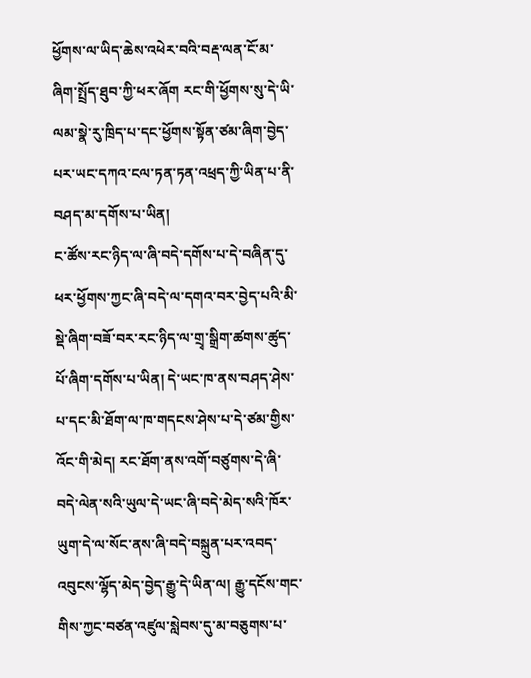ཕྱོགས་ལ་ཡིད་ཆེས་འཕེར་བའི་བརྡ་ལན་ངོ་མ་ཞིག་སྤྲོད་ཐུབ་ཀྱི་ཕར་ཞོག རང་གི་ཕྱོགས་སུ་དེ་ཡི་ལམ་སྣེ་རུ་ཁྲིད་པ་དང་ཕྱོགས་སྟོན་ཙམ་ཞིག་བྱེད་པར་ཡང་དཀའ་ངལ་ཏན་ཏན་འཕྲད་ཀྱི་ཡིན་པ་ནི་བཤད་མ་དགོས་པ་ཡིན།
ང་ཚོས་རང་ཉིད་ལ་ཞི་བདེ་དགོས་པ་དེ་བཞིན་དུ་ཕར་ཕྱོགས་ཀྱང་ཞི་བདེ་ལ་དགའ་བར་བྱེད་པའི་མི་སྡེ་ཞིག་བཟོ་བར་རང་ཉིད་ལ་གྲྭ་སྒྲིག་ཚགས་ཚུད་པོ་ཞིག་དགོས་པ་ཡིན། དེ་ཡང་ཁ་ནས་བཤད་ཤེས་པ་དང་མི་ཐོག་ལ་ཁ་གདངས་ཤེས་པ་དེ་ཙམ་གྱིས་འོང་གི་མེད། རང་ཐོག་ནས་འགོ་བཙུགས་དེ་ཞི་བདེ་ལེན་སའི་ཡུལ་དེ་ཡང་ཞི་བདེ་མེད་སའི་ཁོར་ཡུག་དེ་ལ་སོང་ནས་ཞི་བདེ་བསྐྲུན་པར་འབད་འབུངས་ལྷོད་མེད་བྱེད་རྒྱུ་དེ་ཡིན་ལ། རྒྱུ་དངོས་གང་གིས་ཀྱང་བཙན་འཛུལ་སླེབས་དུ་མ་བཅུགས་པ་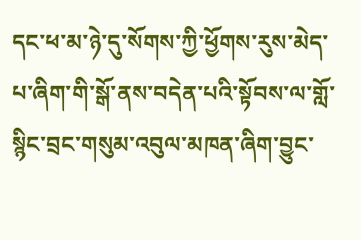དང་ཕ་མ་ཉེ་དུ་སོགས་ཀྱི་ཕྱོགས་རུས་མེད་པ་ཞིག་གི་སྒོ་ནས་བདེན་པའི་སྟོབས་ལ་གློ་སྙིང་བྲང་གསུམ་འབུལ་མཁན་ཞིག་བྱུང་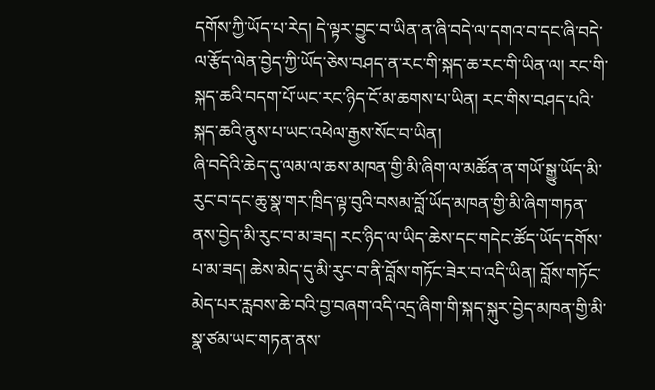དགོས་ཀྱི་ཡོད་པ་རེད། དེ་ལྟར་བྱུང་བ་ཡིན་ན་ཞི་བདེ་ལ་དགའ་བ་དང་ཞི་བདེ་ལ་རྩོད་ལེན་བྱེད་ཀྱི་ཡོད་ཅེས་བཤད་ན་རང་གི་སྐད་ཆ་རང་གི་ཡིན་ལ། རང་གི་སྐད་ཆའི་བདག་པོ་ཡང་རང་ཉིད་ངོ་མ་ཆགས་པ་ཡིན། རང་གིས་བཤད་པའི་སྐད་ཆའི་ནུས་པ་ཡང་འཕེལ་རྒྱས་སོང་བ་ཡིན།
ཞི་བདེའི་ཆེད་དུ་ལམ་ལ་ཆས་མཁན་གྱི་མི་ཞིག་ལ་མཚོན་ན་གཡོ་སྒྱུ་ཡོད་མི་རུང་བ་དང་ཆུ་སྣ་གར་ཁྲིད་ལྟ་བུའི་བསམ་བློ་ཡོད་མཁན་གྱི་མི་ཞིག་གཏན་ནས་བྱེད་མི་རུང་བ་མ་ཟད། རང་ཉིད་ལ་ཡིད་ཆེས་དང་གདེང་ཚོད་ཡོད་དགོས་པ་མ་ཟད། ཆེས་མེད་དུ་མི་རུང་བ་ནི་བློས་གཏོང་ཟེར་བ་འདི་ཡིན། བློས་གཏོང་མེད་པར་རླབས་ཆེ་བའི་བྱ་བཞག་འདི་འདྲ་ཞིག་གི་སྐད་སྐུར་བྱེད་མཁན་གྱི་མི་སྣ་ཙམ་ཡང་གཏན་ནས་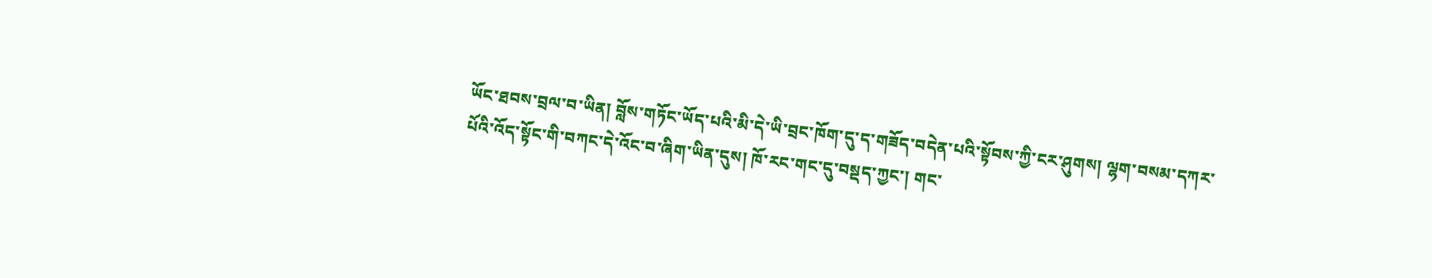ཡོང་ཐབས་བྲལ་བ་ཡིན། བློས་གཏོང་ཡོད་པའི་མི་དེ་ཡི་བྲང་ཁོག་དུ་ད་གཟོད་བདེན་པའི་སྟོབས་ཀྱི་ངར་ཤུགས། ལྷག་བསམ་དཀར་པོའི་འོད་སྟོང་གི་བཀང་དེ་འོང་བ་ཞིག་ཡིན་དུས། ཁོ་རང་གང་དུ་བསྡད་ཀྱང་། གང་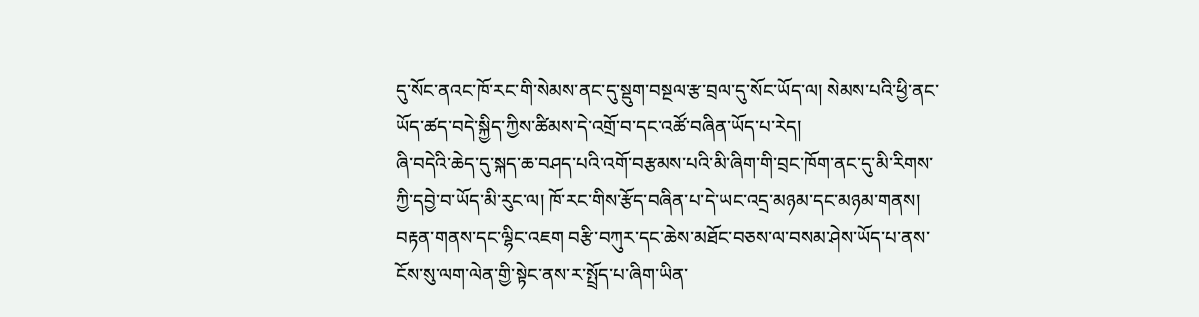དུ་སོང་ནའང་ཁོ་རང་གི་སེམས་ནང་དུ་སྡུག་བསྔལ་རྩ་བྲལ་དུ་སོང་ཡོད་ལ། སེམས་པའི་ཕྱི་ནང་ཡོད་ཚད་བདེ་སྐྱིད་ཀྱིས་ཚིམས་དེ་འགྲོ་བ་དང་འཚོ་བཞིན་ཡོད་པ་རེད།
ཞི་བདེའི་ཆེད་དུ་སྐད་ཆ་བཤད་པའི་འགོ་བརྩམས་པའི་མི་ཞིག་གི་བྲང་ཁོག་ནང་དུ་མི་རིགས་ཀྱི་དབྱེ་བ་ཡོད་མི་རུང་ལ། ཁོ་རང་གིས་རྩོད་བཞིན་པ་དེ་ཡང་འདྲ་མཉམ་དང་མཉམ་གནས། བརྟན་གནས་དང་ལྷིང་འཇག བརྩི་བཀུར་དང་ཆེས་མཐོང་བཅས་ལ་བསམ་ཤེས་ཡོད་པ་ནས་ངོས་སུ་ལག་ལེན་གྱི་སྟེང་ནས་ར་སྤྲོད་པ་ཞིག་ཡིན་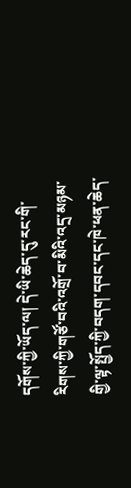དགོས་ཀྱི་ཡོད་ལ། དེ་ཡི་ཆེད་དུ་རང་གི་རིགས་ཀྱི་གཙོ་བའི་འགྲོ་བ་མིའི་འདྲ་མཉམ་གྱི་ལྟ་སྤྱོད་ཀྱི་བདག་དབང་དང་ཁེ་ཕན་ཆེད་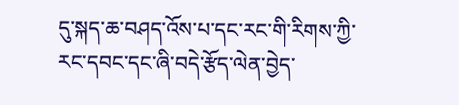དུ་སྐད་ཆ་བཤད་འོས་པ་དང་རང་གི་རིགས་ཀྱི་རང་དབང་དང་ཞི་བདེ་རྩོད་ལེན་བྱེད་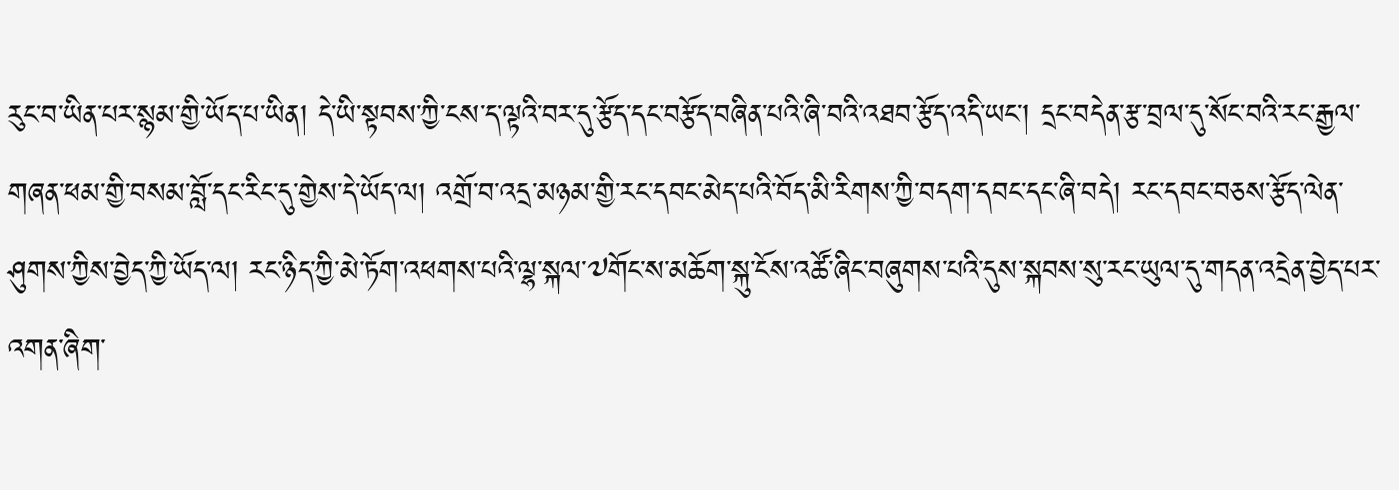རུང་བ་ཡིན་པར་སྙམ་གྱི་ཡོད་པ་ཡིན། དེ་ཡི་སྟབས་ཀྱི་ངས་ད་ལྟའི་བར་དུ་རྩོད་དང་བརྩོད་བཞིན་པའི་ཞི་བའི་འཐབ་རྩོད་འདི་ཡང་། དྲང་བདེན་རྩ་བྲལ་དུ་སོང་བའི་རང་རྒྱལ་གཞན་ཕམ་གྱི་བསམ་བློ་དང་རིང་དུ་གྱེས་དེ་ཡོད་ལ། འགྲོ་བ་འདྲ་མཉམ་གྱི་རང་དབང་མེད་པའི་བོད་མི་རིགས་ཀྱི་བདག་དབང་དང་ཞི་བདེ། རང་དབང་བཅས་རྩོད་ལེན་ཤུགས་ཀྱིས་བྱེད་ཀྱི་ཡོད་ལ། རང་ཉིད་ཀྱི་མེ་ཏོག་འཕགས་པའི་ལྷ་སྐལ་༧གོང་ས་མཆོག་སྐུ་ངོས་འཚོ་ཞིང་བཞུགས་པའི་དུས་སྐབས་སུ་རང་ཡུལ་དུ་གདན་འདྲེན་བྱེད་པར་འགན་ཞིག་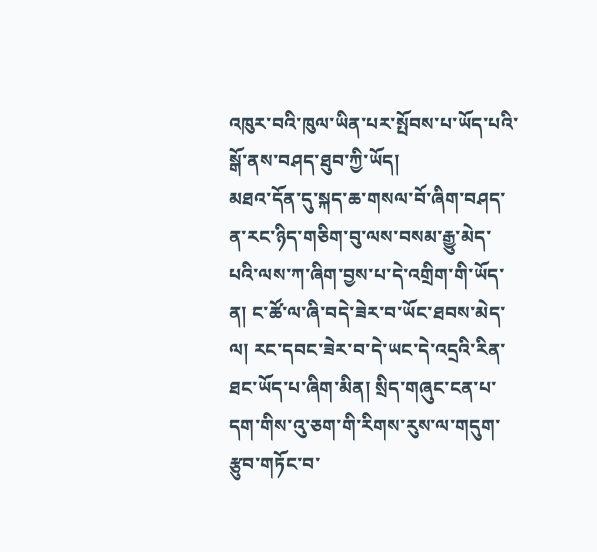འཁུར་བའི་ཁུལ་ཡིན་པར་སྤོབས་པ་ཡོད་པའི་སྒོ་ནས་བཤད་ཐུབ་ཀྱི་ཡོད།
མཐའ་དོན་དུ་སྐད་ཆ་གསལ་བོ་ཞིག་བཤད་ན་རང་ཉིད་གཅིག་བུ་ལས་བསམ་རྒྱུ་མེད་པའི་ལས་ཀ་ཞིག་བྱས་པ་དེ་འགྲིག་གི་ཡོད་ན། ང་ཚོ་ལ་ཞི་བདེ་ཟེར་བ་ཡོང་ཐབས་མེད་ལ། རང་དབང་ཟེར་བ་དེ་ཡང་དེ་འདྲའི་རིན་ཐང་ཡོད་པ་ཞིག་མིན། སྲིད་གཞུང་ངན་པ་དག་གིས་འུ་ཅག་གི་རིགས་རུས་ལ་གདུག་རྩུབ་གཏོང་བ་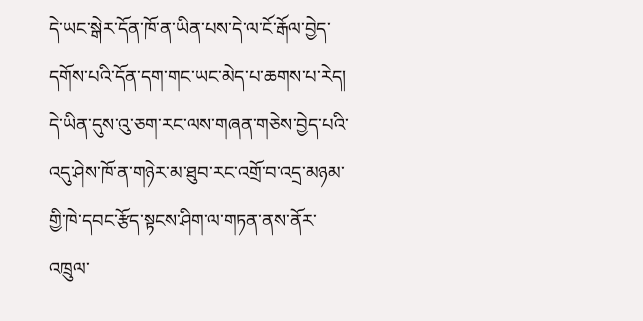དེ་ཡང་སྒེར་དོན་ཁོ་ན་ཡིན་པས་དེ་ལ་ངོ་རྒོལ་བྱེད་དགོས་པའི་དོན་དག་གང་ཡང་མེད་པ་ཆགས་པ་རེད། དེ་ཡིན་དུས་འུ་ཅག་རང་ལས་གཞན་གཅེས་བྱེད་པའི་འདུ་ཤེས་ཁོ་ན་གཉེར་མ་ཐུབ་རང་འགྲོ་བ་འདྲ་མཉམ་གྱི་ཁེ་དབང་རྩོད་སྟངས་ཤིག་ལ་གཏན་ནས་ནོར་འཁྲུལ་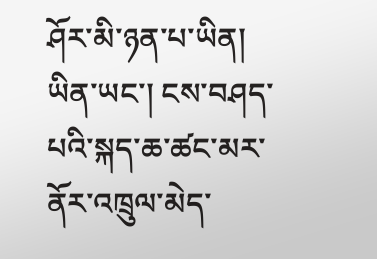ཤོར་མི་ཉན་པ་ཡིན། ཡིན་ཡང་། ངས་བཤད་པའི་སྐད་ཆ་ཚང་མར་ནོར་འཁྲུལ་མེད་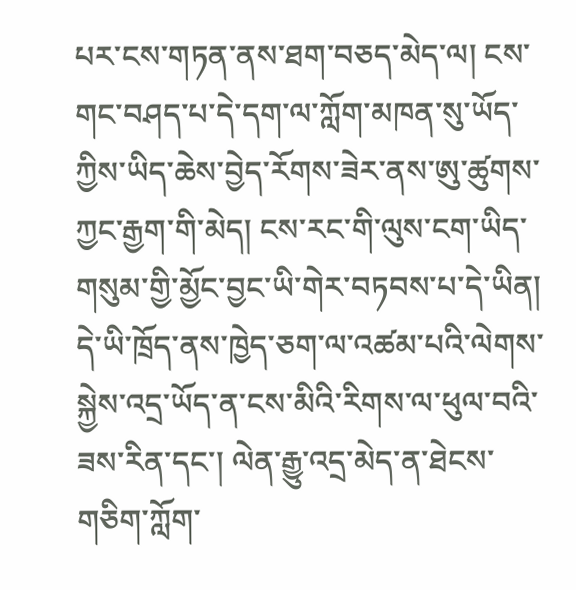པར་ངས་གཏན་ནས་ཐག་བཅད་མེད་ལ། ངས་གང་བཤད་པ་དེ་དག་ལ་ཀློག་མཁན་སུ་ཡོད་ཀྱིས་ཡིད་ཆེས་བྱེད་རོགས་ཟེར་ནས་ཨུ་ཚུགས་ཀྱང་རྒྱག་གི་མེད། ངས་རང་གི་ལུས་ངག་ཡིད་གསུམ་གྱི་མྱོང་བྱང་ཡི་གེར་བཏབས་པ་དེ་ཡིན། དེ་ཡི་ཁྲོད་ནས་ཁྱེད་ཅག་ལ་འཚམ་པའི་ལེགས་སྐྱེས་འདྲ་ཡོད་ན་ངས་མིའི་རིགས་ལ་ཕུལ་བའི་ཟས་རིན་དང་། ལེན་རྒྱུ་འདྲ་མེད་ན་ཐེངས་གཅིག་ཀློག་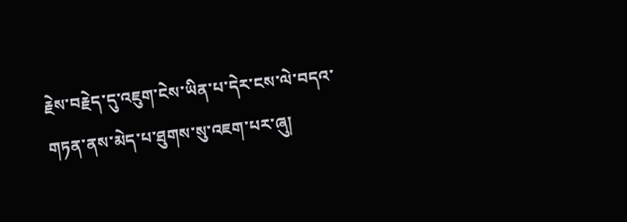རྗེས་བརྗེད་དུ་འཇུག་ངེས་ཡིན་པ་དེར་ངས་ལེ་བདའ་གཏན་ནས་མེད་པ་ཐུགས་སུ་འཇག་པར་ཞུ།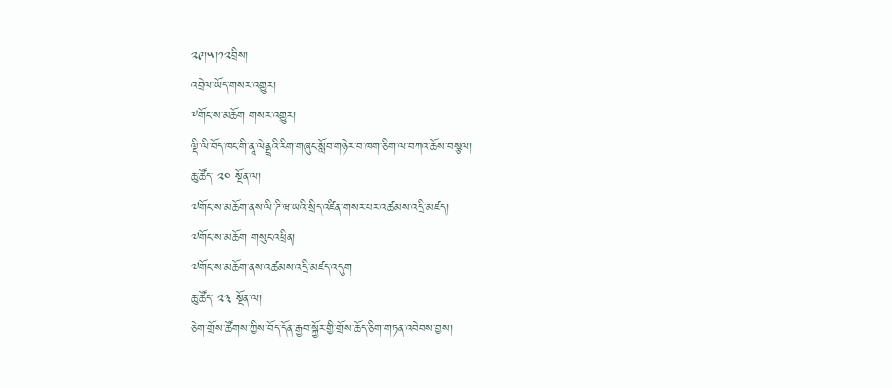༢༩།༥།༡༢བྲིས།
འབྲེལ་ཡོད་གསར་འགྱུར།
༸གོང་ས་མཆོག གསར་འགྱུར།
ལྡི་ལི་བོད་ཁང་གི་ནཱ་ལེནྡྲའི་རིག་གཞུང་སློབ་གཉེར་བ་ཁག་ཅིག་ལ་བཀའ་ཆོས་བསྩལ།
ཆུ་ཚོད་ ༢༠ སྔོན་ལ།
༧གོང་ས་མཆོག་ནས་ལི་ཌི་ཝ་ཡའི་སྲིད་འཛིན་གསར་པར་འཚམས་འདྲི་མཛད།
༧གོང་ས་མཆོག གསུང་འཕྲིན།
༧གོང་ས་མཆོག་ནས་འཚམས་འདྲི་མཛད་འདུག
ཆུ་ཚོད་ ༢༣ སྔོན་ལ།
ཅེག་གྲོས་ཚོགས་ཀྱིས་བོད་དོན་རྒྱབ་སྐྱོར་གྱི་གྲོས་ཆོད་ཅིག་གཏན་འབེབས་བྱས།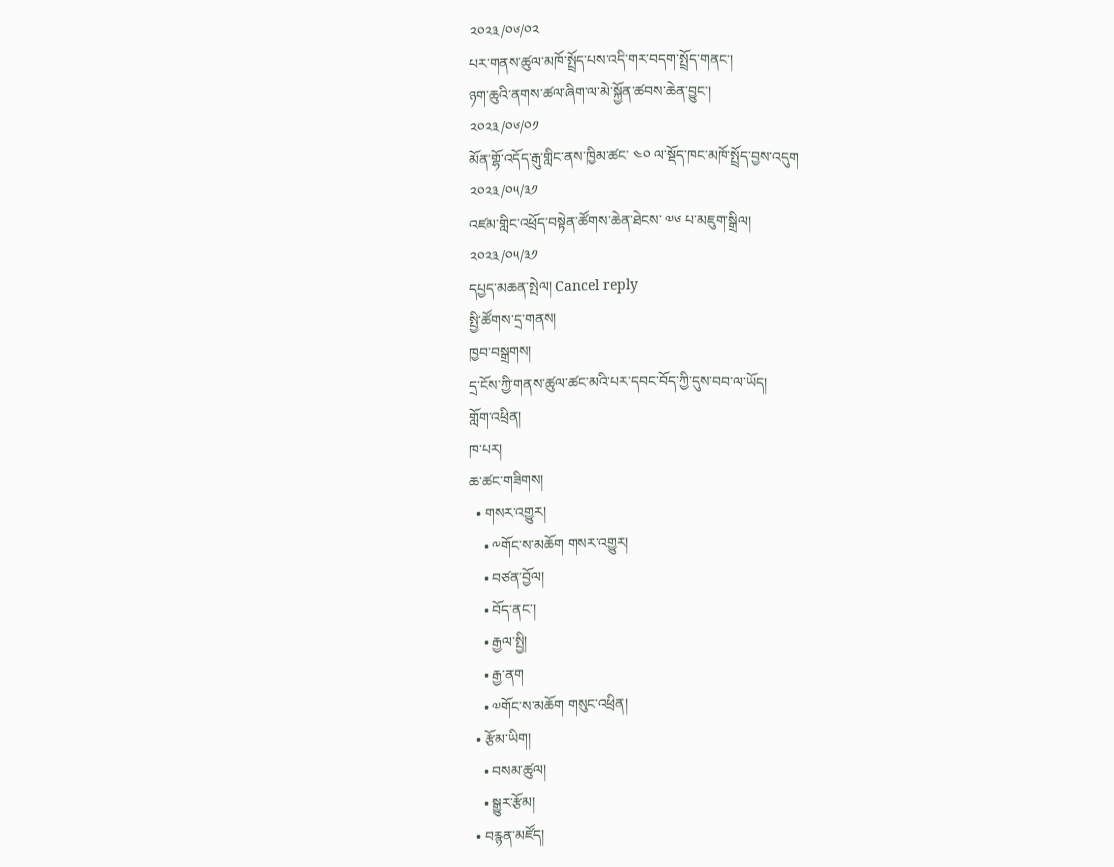༢༠༢༣/༠༦/༠༢
པར་གནས་ཚུལ་མཁོ་སྤྲོད་པས་འདི་གར་བདག་སྤྲོད་གནང་།
ཉག་ཆུའི་ནགས་ཚལ་ཞིག་ལ་མེ་སྐྱོན་ཚབས་ཆེན་བྱུང་།
༢༠༢༣/༠༦/༠༡
མོན་གྷོ་འདོད་རྒུ་གླིང་ནས་ཁྱིམ་ཚང་ ༤༠ ལ་སྡོད་ཁང་མཁོ་སྤྲོད་བྱས་འདུག
༢༠༢༣/༠༥/༣༡
འཛམ་གླིང་འཕྲོད་བསྟེན་ཚོགས་ཆེན་ཐེངས་ ༧༦ པ་མཇུག་སྒྲིལ།
༢༠༢༣/༠༥/༣༡
དཔྱད་མཆན་སྤེལ། Cancel reply
སྤྱི་ཚོགས་དྲ་གནས།
ཁྱབ་བསྒྲགས།
དྲ་ངོས་ཀྱི་གནས་ཚུལ་ཚང་མའི་པར་དབང་བོད་ཀྱི་དུས་བབ་ལ་ཡོད།
གློག་འཕྲིན།
ཁ་པར།
ཆ་ཚང་གཟིགས།
  • གསར་འགྱུར།
    • ༸གོང་ས་མཆོག གསར་འགྱུར།
    • བཙན་བྱོལ།
    • བོད་ནང་།
    • རྒྱལ་སྤྱི།
    • རྒྱ་ནག
    • ༧གོང་ས་མཆོག གསུང་འཕྲིན།
  • རྩོམ་ཡིག།
    • བསམ་ཚུལ།
    • སྒྱུར་རྩོམ།
  • བརྙན་མཛོད།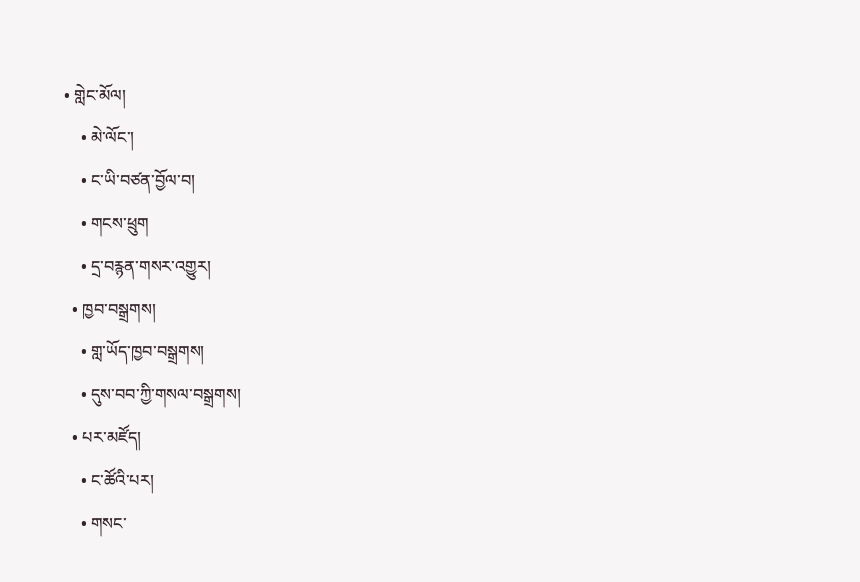• གླེང་མོལ།
    • མེ་ལོང་།
    • ང་ཡི་བཙན་བྱོལ་བ།
    • གངས་ཕྲུག
    • དྲ་བརྙན་གསར་འགྱུར།
  • ཁྱབ་བསྒྲགས།
    • གླ་ཡོད་ཁྱབ་བསྒྲགས།
    • དུས་བབ་ཀྱི་གསལ་བསྒྲགས།
  • པར་མཛོད།
    • ང་ཚོའི་པར།
    • གསང་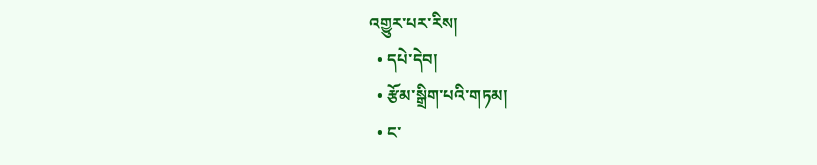འགྱུར་པར་རིས།
  • དཔེ་དེབ།
  • རྩོམ་སྒྲིག་པའི་གཏམ།
  • ང་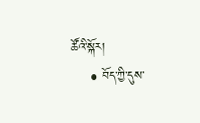ཚོའི་སྐོར།
    • བོད་ཀྱི་དུས་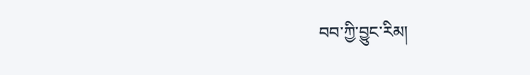བབ་ཀྱི་བྱུང་རིམ།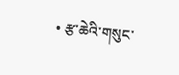• རྩ་ཆེའི་གསུང་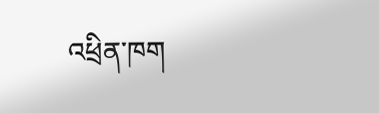འཕྲིན་ཁག